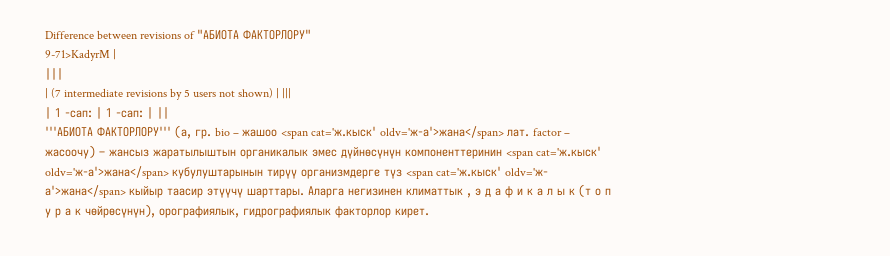Difference between revisions of "АБИОТА ФАКТОРЛОРУ"
9-71>KadyrM |
|||
| (7 intermediate revisions by 5 users not shown) | |||
| 1 -сап: | 1 -сап: | ||
'''АБИОТА ФАКТОРЛОРУ''' (а, гр. bio – жашоо <span cat='ж.кыск' oldv='ж-а'>жана</span> лат. factor – жасоочу) – жансыз жаратылыштын органикалык эмес дүйнөсүнүн компоненттеринин <span cat='ж.кыск' oldv='ж-а'>жана</span> кубулуштарынын тирүү организмдерге түз <span cat='ж.кыск' oldv='ж-а'>жана</span> кыйыр таасир этүүчү шарттары. Аларга негизинен климаттык , э д а ф и к а л ы к (т о п у р а к чөйрөсүнүн), орографиялык, гидрографиялык факторлор кирет.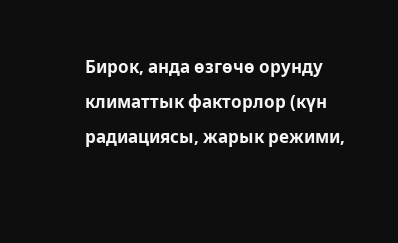Бирок, анда өзгөчө орунду климаттык факторлор (күн радиациясы, жарык режими,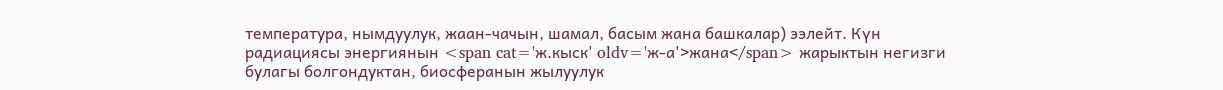температуpa, нымдуулук, жаан-чачын, шамал, басым жана башкалар) ээлейт. Күн радиациясы энергиянын <span cat='ж.кыск' oldv='ж-а'>жана</span> жарыктын негизги булагы болгондуктан, биосферанын жылуулук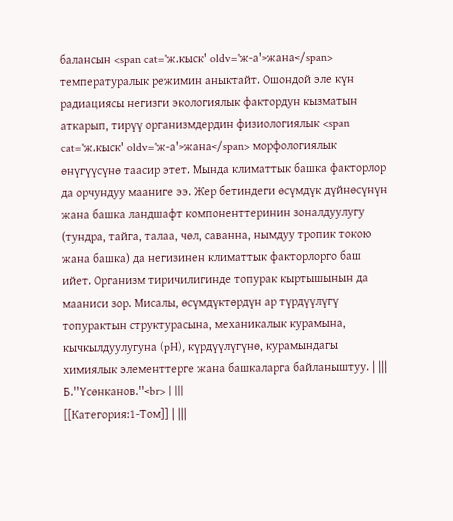балансын <span cat='ж.кыск' oldv='ж-а'>жана</span> температуралык режимин аныктайт. Ошондой эле күн радиациясы негизги экологиялык фактордун кызматын аткарып, тирүү организмдердин физиологиялык <span cat='ж.кыск' oldv='ж-а'>жана</span> морфологиялык өнүгүүсүнө таасир этет. Мында климаттык башка факторлор да орчундуу мааниге ээ. Жер бетиндеги өсүмдүк дүйнөсүнүн жана башка ландшафт компоненттеринин зоналдуулугу (тундра, тайга, талаа, чөл, саванна, нымдуу тропик токою жана башка) да негизинен климаттык факторлорго баш ийет. Организм тиричилигинде топурак кыртышынын да мааниси зор. Мисалы, өсүмдүктөрдүн ар түрдүүлүгү топурактын структурасына, механикалык курамына, кычкылдуулугуна (pH), күрдүүлүгүнө, курамындагы химиялык элементтерге жана башкаларга байланыштуу. | |||
Б.''Үсөнканов.''<br> | |||
[[Категория:1-Том]] | |||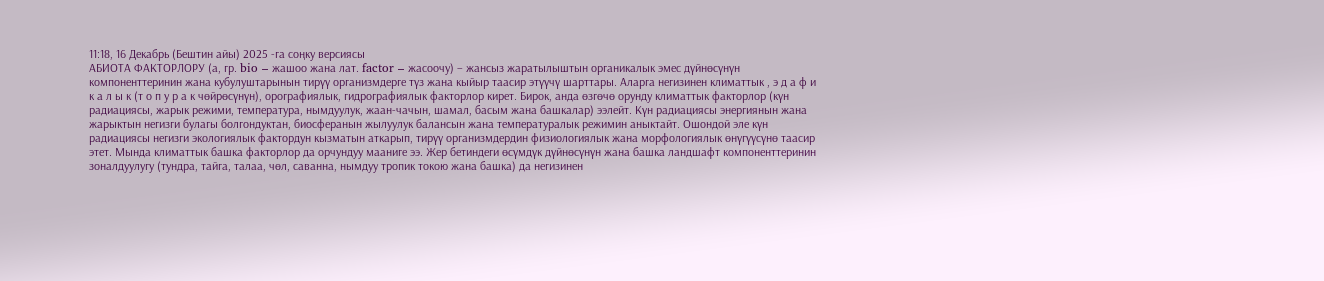11:18, 16 Декабрь (Бештин айы) 2025 -га соңку версиясы
АБИОТА ФАКТОРЛОРУ (а, гр. bio – жашоо жана лат. factor – жасоочу) – жансыз жаратылыштын органикалык эмес дүйнөсүнүн компоненттеринин жана кубулуштарынын тирүү организмдерге түз жана кыйыр таасир этүүчү шарттары. Аларга негизинен климаттык , э д а ф и к а л ы к (т о п у р а к чөйрөсүнүн), орографиялык, гидрографиялык факторлор кирет. Бирок, анда өзгөчө орунду климаттык факторлор (күн радиациясы, жарык режими, температуpa, нымдуулук, жаан-чачын, шамал, басым жана башкалар) ээлейт. Күн радиациясы энергиянын жана жарыктын негизги булагы болгондуктан, биосферанын жылуулук балансын жана температуралык режимин аныктайт. Ошондой эле күн радиациясы негизги экологиялык фактордун кызматын аткарып, тирүү организмдердин физиологиялык жана морфологиялык өнүгүүсүнө таасир этет. Мында климаттык башка факторлор да орчундуу мааниге ээ. Жер бетиндеги өсүмдүк дүйнөсүнүн жана башка ландшафт компоненттеринин зоналдуулугу (тундра, тайга, талаа, чөл, саванна, нымдуу тропик токою жана башка) да негизинен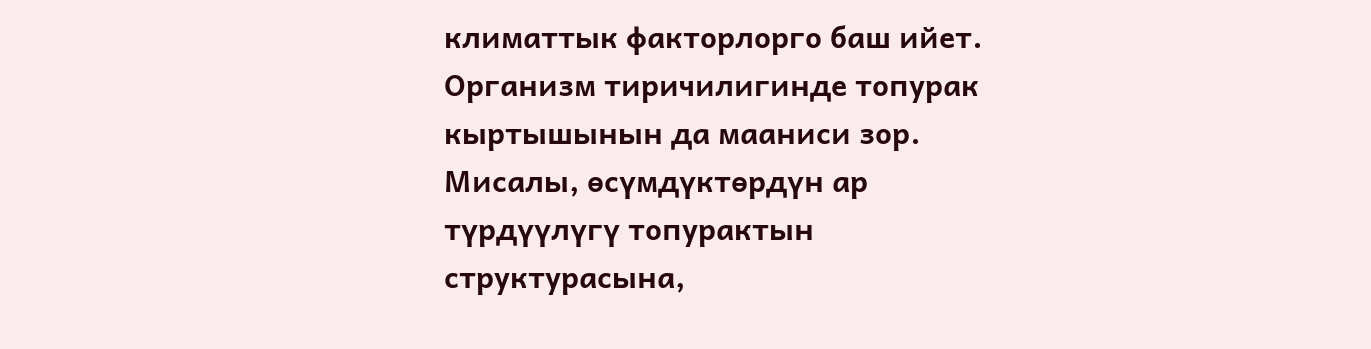климаттык факторлорго баш ийет. Организм тиричилигинде топурак кыртышынын да мааниси зор. Мисалы, өсүмдүктөрдүн ар түрдүүлүгү топурактын структурасына,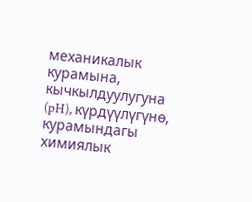механикалык курамына, кычкылдуулугуна (pH), күрдүүлүгүнө, курамындагы химиялык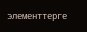элементтерге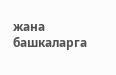жана башкаларга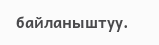байланыштуу.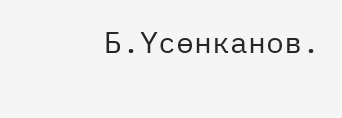Б.Үсөнканов.